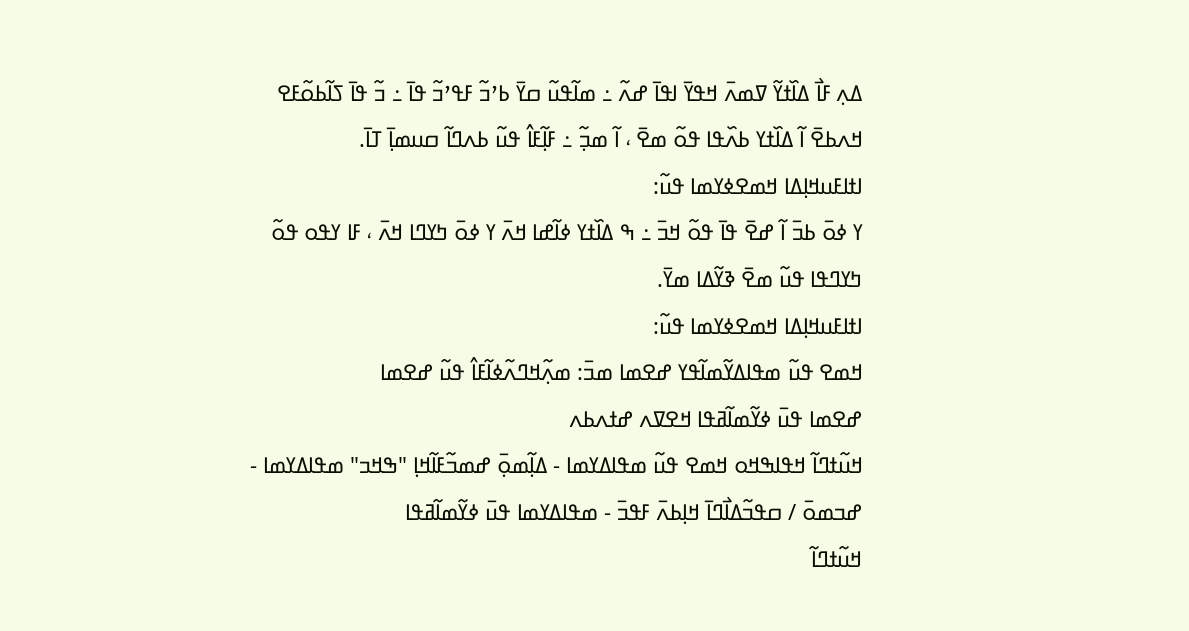ߡߍ߲ ߓߊ߯ ߡߊ߰ߙߌ߬ ߜߘߍ߫ ߞߟߌ߫ ߊߟߊ߫ ߝߍ߬ ߸ ߘߊ߬ߟߎ߬ ߛߌ߫ ߕߴߏ߬ ߓߟߴߏ߬ ߟߊ߫ ߸ ߏ߬ ߟߊ߫ ߖߊ߬ߕߋ߬ߓߐ ߞߍߕߐ߫ ߊ߬ ߡߊ߰ߙߌ ߕߍ߰ߟߊ ߟߋ߬ ߘߐ߫ ، ߊ߬ ߘߏ߲߬ ߸ ߓߊ߲߬ߓߊ߮ ߟߎ߬ ߕߍߣߊ߬ ߛߎߘߊ߲߫ ߠߊ߫.
ߊߙߊߓߎߞߊ߲ߡߊ ߞߘߐߦߌߘߊ ߟߎ߬:
ߌ ߦߋ߫ ߕߏ߫ ߊ߬ ߝߐ߫ ߟߊ߫ ߟߋ߬ ߞߏ߫ ߸ ߒ ߡߊ߰ߙߌ ߦߊ߬ߝߊ ߞߍ߫ ߌ ߦߋ߫ ߤߌߣߊ ߞߍ߫ ، ߓߊ ߌߟߋ ߟߋ߬ ߤߌߣߟߊ ߟߎ߬ ߘߐ߫ ߢߌ߬ߡߊ ߘߌ߫.
ߊߙߊߓߎߞߊ߲ߡߊ ߞߘߐߦߌߘߊ ߟߎ߬:
ߞߘߐ ߟߎ߬ ߘߟߊߡߌ߬ߘߊ߬ߟߌ ߝߐߘߊ ߘߏ߫: ߘߍ߲߬ߞߣߍ߬ߦߊ߬ߓߊ߮ ߟߎ߬ ߝߐߘߊ
ߝߐߘߊ ߟߎ߫ ߦߌ߬ߘߊ߬ߥߟߊ ߞߐߜߍ ߝߙߍߕߍ
ߞߎ߬ߙߣߊ߬ ߞߟߊߒߞߋ ߞߘߐ ߟߎ߬ ߘߟߊߡߌߘߊ - ߡߊ߲߬ߘߋ߲߫ ߝߘߏ߬ߓߊ߬ߞߊ߲ "ߒߞߏ" ߘߟߊߡߌߘߊ - ߝߏߘߋ߫ / ߛߟߏ߬ߡߊ߯ߣߊ߫ ߞߊ߲ߕߍ߫ ߓߟߏ߫ - ߘߟߊߡߌߘߊ ߟߎ߫ ߦߌ߬ߘߊ߬ߥߟߊ
ߞߎ߬ߙߣߊ߬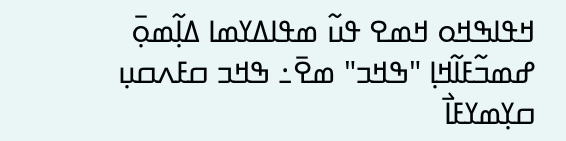ߞߟߊߒߞߋ ߞߘߐ ߟߎ߬ ߘߟߊߡߌߘߊ ߡߊ߲߬ߘߋ߲߫ ߝߘߏ߬ߓߊ߬ߞߊ߲ "ߒߞߏ" ߘߐ߫߸ ߒߞߏ ߛߓߍߛߎ߲ ߛߌ߲ߘߌߓߊ߯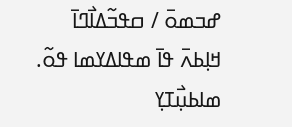ߝߏߘߋ߫ / ߛߟߏ߬ߡߊ߯ߣߊ߫ ߞߊ߲ߕߍ߫ ߟߊ߫ ߘߟߊߡߌߘߊ ߟߋ߬.
ߘߊߕߎ߲߯ߠߌ߲